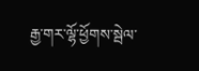རྒྱ་གར་ལྷོ་ཕྱོགས་སྦེལ་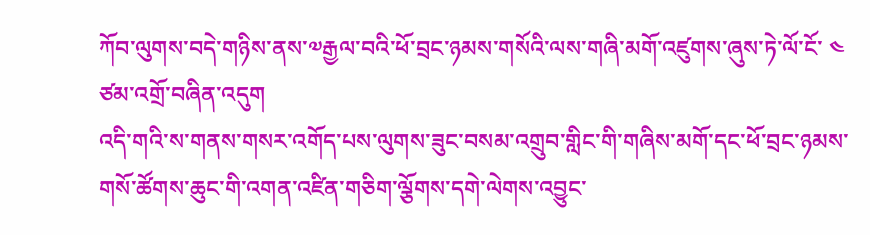ཀོབ་ལུགས་བདེ་གཉིས་ནས་༧རྒྱལ་བའི་ཕོ་བྲང་ཉམས་གསོའི་ལས་གཞི་མགོ་འཛུགས་ཞུས་ཏེ་ལོ་ངོ་ ༤ ཙམ་འགྲོ་བཞིན་འདུག
འདི་གའི་ས་གནས་གསར་འགོད་པས་ལུགས་ཟུང་བསམ་འགྲུབ་གླིང་གི་གཞིས་མགོ་དང་ཕོ་བྲང་ཉམས་གསོ་ཚོགས་ཆུང་གི་འགན་འཛིན་གཅིག་ལྕོགས་དགེ་ལེགས་འབྱུང་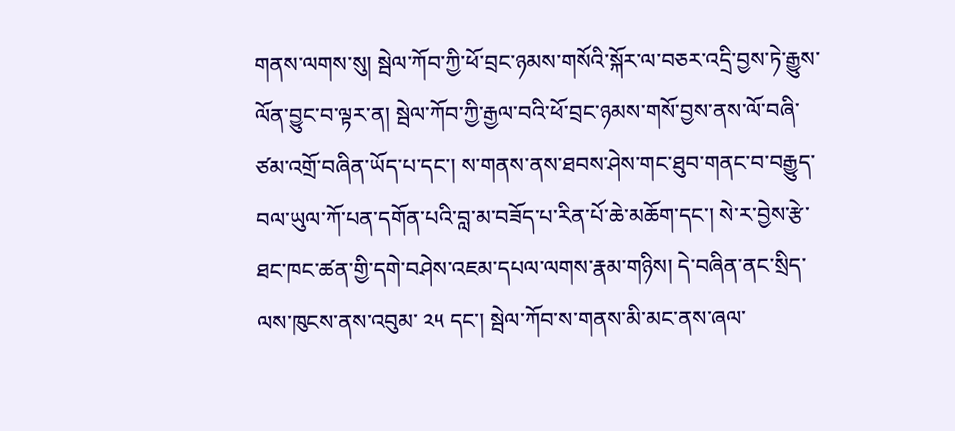གནས་ལགས་སུ། སྦེལ་ཀོབ་ཀྱི་ཕོ་བྲང་ཉམས་གསོའི་སྐོར་ལ་བཅར་འདྲི་བྱས་ཏེ་རྒྱུས་ལོན་བྱུང་བ་ལྟར་ན། སྦེལ་ཀོབ་ཀྱི་རྒྱལ་བའི་ཕོ་བྲང་ཉམས་གསོ་བྱས་ནས་ལོ་བཞི་ཙམ་འགྲོ་བཞིན་ཡོད་པ་དང་། ས་གནས་ནས་ཐབས་ཤེས་གང་ཐུབ་གནང་བ་བརྒྱུད་བལ་ཡུལ་ཀོ་པན་དགོན་པའི་བླ་མ་བཟོད་པ་རིན་པོ་ཆེ་མཆོག་དང་། སེ་ར་བྱེས་རྩེ་ཐང་ཁང་ཚན་གྱི་དགེ་བཤེས་འཇམ་དཔལ་ལགས་རྣམ་གཉིས། དེ་བཞིན་ནང་སྲིད་ལས་ཁུངས་ནས་འབུམ་ ༢༥ དང་། སྦེལ་ཀོབ་ས་གནས་མི་མང་ནས་ཞལ་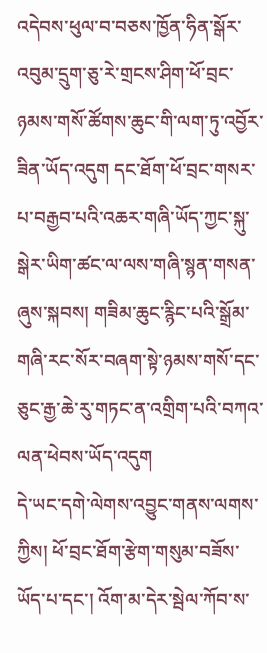འདེབས་ཕུལ་བ་བཅས་ཁྱོན་ཧིན་སྒོར་འབུམ་དྲུག་ཅུ་རེ་གྲངས་ཤིག་ཕོ་བྲང་ཉམས་གསོ་ཚོགས་ཆུང་གི་ལག་ཏུ་འབྱོར་ཟིན་ཡོད་འདུག དང་ཐོག་ཕོ་བྲང་གསར་པ་བརྒྱབ་པའི་འཆར་གཞི་ཡོད་ཀྱང་སྐུ་སྒེར་ཡིག་ཚང་ལ་ལས་གཞི་སྙན་གསན་ཞུས་སྐབས། གཟིམ་ཆུང་རྙིང་པའི་སྒྲོམ་གཞི་རང་སོར་བཞག་སྟེ་ཉམས་གསོ་དང་ཅུང་རྒྱ་ཆེ་རུ་གཏང་ན་འགྲིག་པའི་བཀའ་ལན་ཕེབས་ཡོད་འདུག
དེ་ཡང་དགེ་ལེགས་འབྱུང་གནས་ལགས་ཀྱིས། ཕོ་བྲང་ཐོག་རྩེག་གསུམ་བཟོས་ཡོད་པ་དང་། འོག་མ་དེར་སྦེལ་ཀོབ་ས་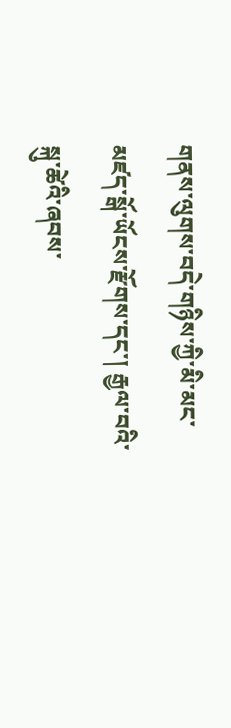གནས་ལུགས་བདེ་གཉིས་ཀྱི་མི་མང་མཛད་སྒོ་ཡོངས་རྫོགས་དང་། རྒྱལ་བའི་སྐུ་ཚེའི་ཞབས་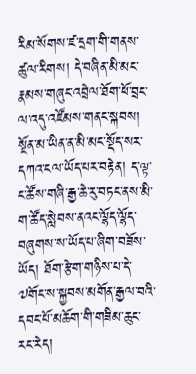རིམ་སོགས་ཛ་དྲག་གི་གནས་ཚུལ་རིགས། དེ་བཞིན་མི་མང་རྣམས་གཞུང་འབྲེལ་ཐོག་ཕོ་བྲང་ལ་འདུ་འཛོམས་གནང་སྐབས། སྔོན་མ་ཡིན་ན་མི་མང་སྡོད་སར་དཀའ་ངལ་ཡོད་པར་བརྟེན། ད་ལྟ་ང་ཚོས་གཞི་རྒྱ་ཆེ་རུ་བཏང་ནས་མི་ག་ཚོད་སླེབས་ནའང་ལྷོད་ལྷོད་བཞུགས་ས་ཡོད་པ་ཞིག་བཟོས་ཡོད། ཐོག་རྩེག་གཉིས་པ་དེ་༧གོང་ས་སྐྱབས་མགོན་རྒྱལ་བའི་དབང་པོ་མཆོག་གི་གཟིམ་ཆུང་རང་རེད།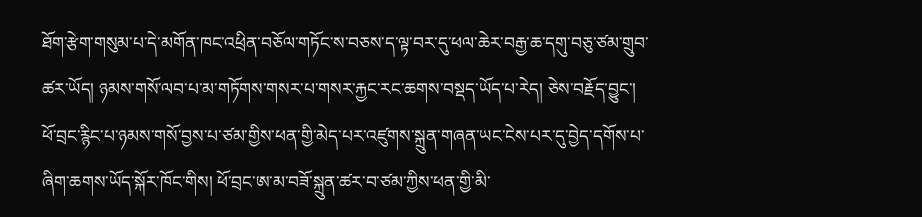ཐོག་རྩེག་གསུམ་པ་དེ་མགོན་ཁང་འཕྲིན་བཅོལ་གཏོང་ས་བཅས་ད་ལྟ་བར་དུ་ཕལ་ཆེར་བརྒྱ་ཆ་དགུ་བཅུ་ཙམ་གྲུབ་ཚར་ཡོད། ཉམས་གསོ་ལབ་པ་མ་གཏོགས་གསར་པ་གསར་རྐྱང་རང་ཆགས་བསྡད་ཡོད་པ་རེད། ཅེས་བརྗོད་བྱུང་།
ཕོ་བྲང་རྙིང་པ་ཉམས་གསོ་བྱས་པ་ཙམ་གྱིས་ཕན་གྱི་མེད་པར་འཛུགས་སྐྲུན་གཞན་ཡང་ངེས་པར་དུ་བྱེད་དགོས་པ་ཞིག་ཆགས་ཡོད་སྐོར་ཁོང་གིས། ཕོ་བྲང་ཨ་མ་བཟོ་སྐྲུན་ཚར་བ་ཙམ་ཀྱིས་ཕན་གྱི་མི་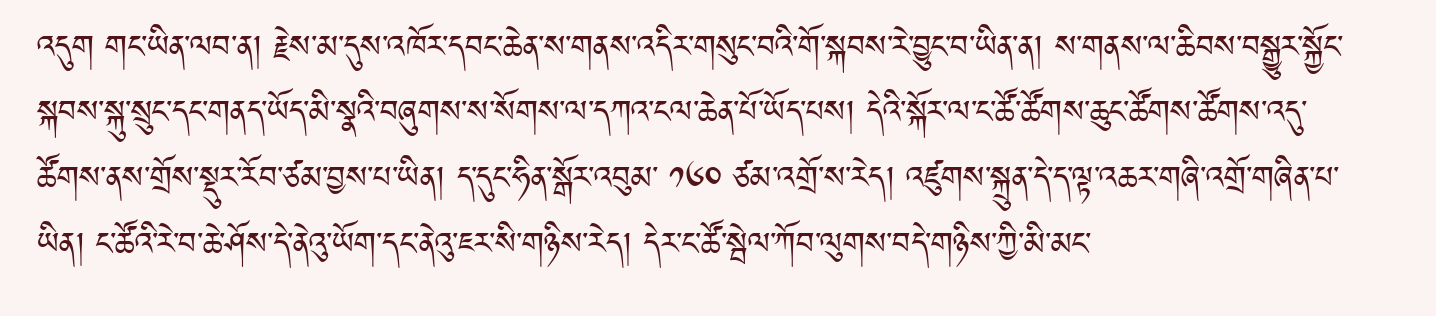འདུག གང་ཡིན་ལབ་ན། རྗེས་མ་དུས་འཁོར་དབང་ཆེན་ས་གནས་འདིར་གསུང་བའི་གོ་སྐབས་རེ་བྱུང་བ་ཡིན་ན། ས་གནས་ལ་ཆིབས་བསྒྱུར་སྐྱོང་སྐབས་སྐུ་སྲུང་དང་གནད་ཡོད་མི་སྣའི་བཞུགས་ས་སོགས་ལ་དཀའ་ངལ་ཆེན་པོ་ཡོད་པས། དེའི་སྐོར་ལ་ང་ཚོ་ཚོགས་ཆུང་ཚོགས་ཚོགས་འདུ་ཚོགས་ནས་གྲོས་སྡུར་རོབ་ཙམ་བྱས་པ་ཡིན། ད་དུང་ཧིན་སྒོར་འབུམ་ ༡༦༠ ཙམ་འགྲོ་ས་རེད། འཛུགས་སྐྲུན་དེ་ད་ལྟ་འཆར་གཞི་འགྲོ་གཞིན་པ་ཡིན། ང་ཚོའི་རེ་བ་ཆེ་ཤོས་དེ་ནེའུ་ཡོག་དང་ནེའུ་ཇར་སི་གཉིས་རེད། དེར་ང་ཚོ་སྦེལ་ཀོབ་ལུགས་བདེ་གཉིས་ཀྱི་མི་མང་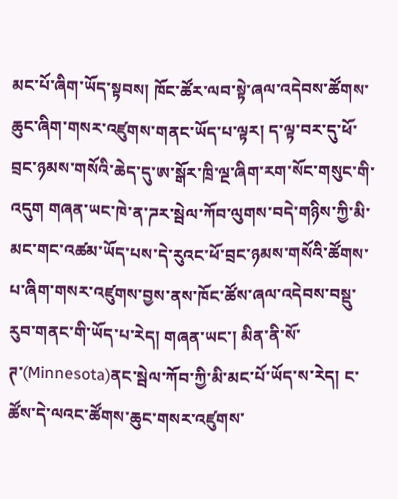མང་པོ་ཞིག་ཡོད་སྟབས། ཁོང་ཚོར་ལབ་སྟེ་ཞལ་འདེབས་ཚོགས་ཆུང་ཞིག་གསར་འཛུགས་གནང་ཡོད་པ་ལྟར། ད་ལྟ་བར་དུ་ཕོ་བྲང་ཉམས་གསོའི་ཆེད་དུ་ཨ་སྒོར་ཁྲི་ལྔ་ཞིག་རག་སོང་གསུང་གི་འདུག གཞན་ཡང་ཁེ་ན་ཌར་སྦེལ་ཀོབ་ལུགས་བདེ་གཉིས་ཀྱི་མི་མང་གང་འཚམ་ཡོད་པས་དེ་རུའང་ཕོ་བྲང་ཉམས་གསོའི་ཚོགས་པ་ཞིག་གསར་འཛུགས་བྱས་ནས་ཁོང་ཚོས་ཞལ་འདེབས་བསྡུ་རུབ་གནང་གི་ཡོད་པ་རེད། གཞན་ཡང་། མིན་ནི་སོ་ཊ་(Minnesota)ནང་སྦེལ་ཀོབ་ཀྱི་མི་མང་པོ་ཡོད་ས་རེད། ང་ཚོས་དེ་ལའང་ཚོགས་ཆུང་གསར་འཛུགས་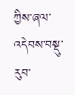ཀྱིས་ཞལ་འདེབས་བསྡུ་རུབ་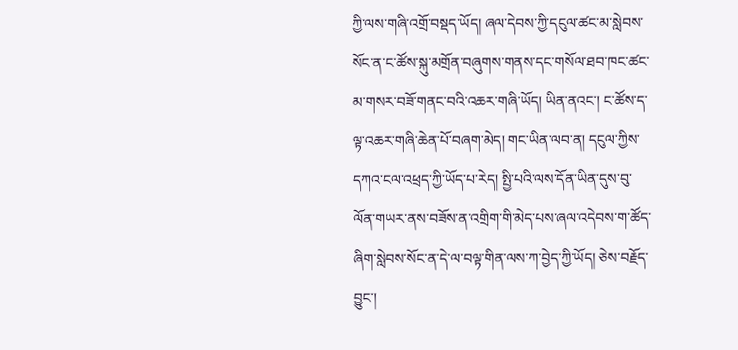ཀྱི་ལས་གཞི་འགྲོ་བསྡད་ཡོད། ཞལ་དེབས་ཀྱི་དངུལ་ཚང་མ་སླེབས་སོང་ན་ང་ཚོས་སྐུ་མགྲོན་བཞུགས་གནས་དང་གསོལ་ཐབ་ཁང་ཚང་མ་གསར་བཟོ་གནང་བའི་འཆར་གཞི་ཡོད། ཡིན་ནའང་། ང་ཚོས་ད་ལྟ་འཆར་གཞི་ཆེན་པོ་བཞག་མེད། གང་ཡིན་ལབ་ན། དངུལ་ཀྱིས་དཀའ་ངལ་འཕྲད་ཀྱི་ཡོད་པ་རེད། སྤྱི་པའི་ལས་དོན་ཡིན་དུས་བུ་ལོན་གཡར་ནས་བཟོས་ན་འགྲིག་གི་མེད་པས་ཞལ་འདེབས་ག་ཚོད་ཞིག་སླེབས་སོང་ན་དེ་ལ་བལྟ་གིན་ལས་ཀ་བྱེད་ཀྱི་ཡོད། ཅེས་བརྗོད་བྱུང་།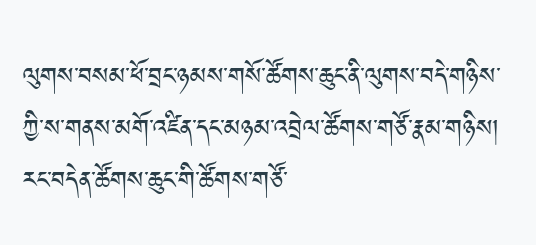ལུགས་བསམ་ཕོ་བྲང་ཉམས་གསོ་ཚོགས་ཆུང་ནི་ལུགས་བདེ་གཉིས་ཀྱི་ས་གནས་མགོ་འཛིན་དང་མཉམ་འབྲེལ་ཚོགས་གཙོ་རྣམ་གཉིས། རང་བདེན་ཚོགས་ཆུང་གི་ཚོགས་གཙོ་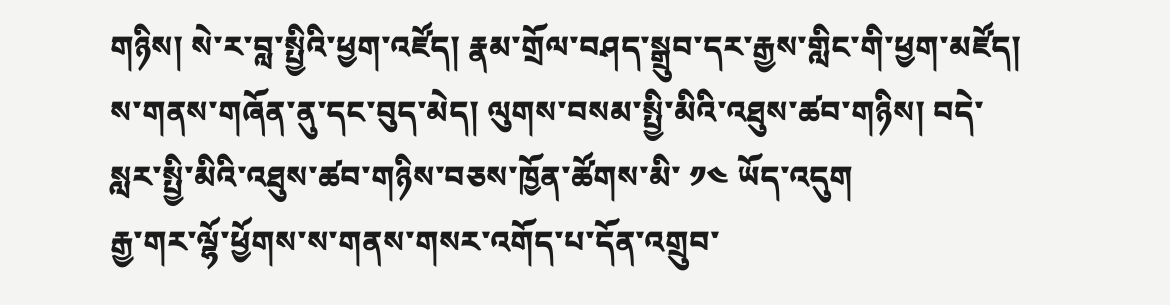གཉིས། སེ་ར་བླ་སྤྱིའི་ཕྱག་འཛོད། རྣམ་གྲོལ་བཤད་སྒྲུབ་དར་རྒྱས་གླིང་གི་ཕྱག་མཛོད། ས་གནས་གཞོན་ནུ་དང་བུད་མེད། ལུགས་བསམ་སྤྱི་མིའི་འཐུས་ཚབ་གཉིས། བདེ་སླར་སྤྱི་མིའི་འཐུས་ཚབ་གཉིས་བཅས་ཁྱོན་ཚོགས་མི་ ༡༤ ཡོད་འདུག
རྒྱ་གར་ལྷོ་ཕྱོགས་ས་གནས་གསར་འགོད་པ་དོན་འགྲུབ་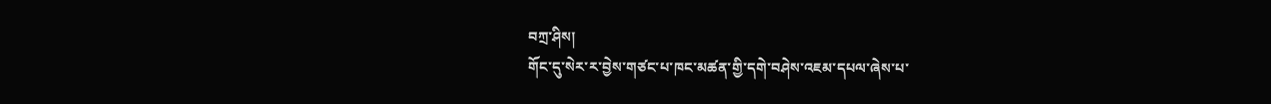བཀྲ་ཤིས།
གོང་དུ་སེར་ར་བྱེས་གཙང་པ་ཁང་མཚན་གྱི་དགེ་བཤེས་འཇམ་དཔལ་ཞེས་པ་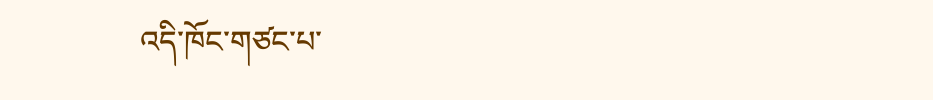འདི་ཁོང་གཙང་པ་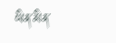ཡིན་མིན་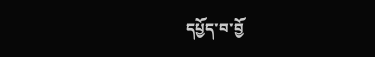དཔྱོད་བ་བྱོ